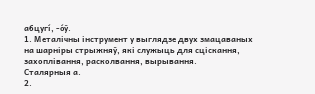абцугі́, -о́ў.
1. Металічны інструмент у выглядзе двух змацаваных на шарніры стрыжняў, які служыць для сціскання, захоплівання, расколвання, вырывання.
Сталярныя а.
2.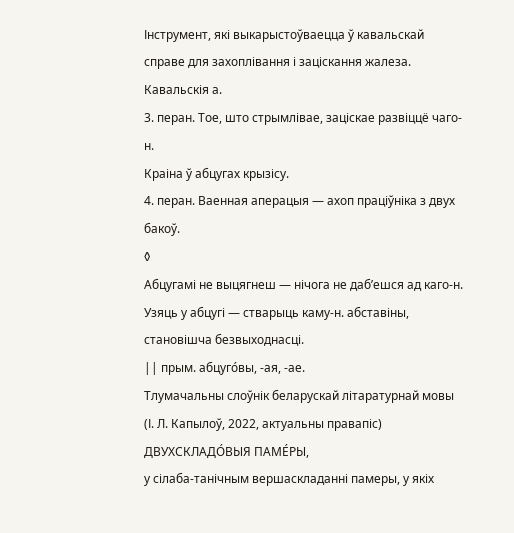Інструмент, які выкарыстоўваецца ў кавальскай справе для захоплівання і заціскання жалеза.
Кавальскія а.
3. перан. Тое, што стрымлівае, заціскае развіццё чаго-н.
Краіна ў абцугах крызісу.
4. перан. Ваенная аперацыя — ахоп праціўніка з двух бакоў.
◊
Абцугамі не выцягнеш — нічога не даб’ешся ад каго-н.
Узяць у абцугі — стварыць каму-н. абставіны, становішча безвыходнасці.
|| прым. абцуго́вы, -ая, -ае.
Тлумачальны слоўнік беларускай літаратурнай мовы (І. Л. Капылоў, 2022, актуальны правапіс)
ДВУХСКЛАДО́ВЫЯ ПАМЕ́РЫ,
у сілаба-танічным вершаскладанні памеры, у якіх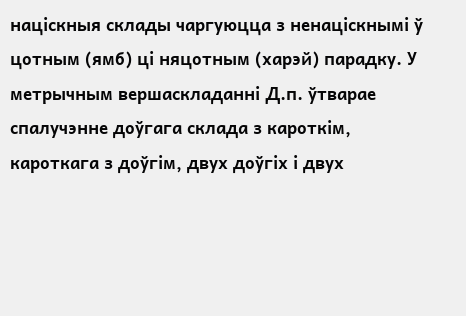націскныя склады чаргуюцца з ненаціскнымі ў цотным (ямб) ці няцотным (харэй) парадку. У метрычным вершаскладанні Д.п. ўтварае спалучэнне доўгага склада з кароткім, кароткага з доўгім, двух доўгіх і двух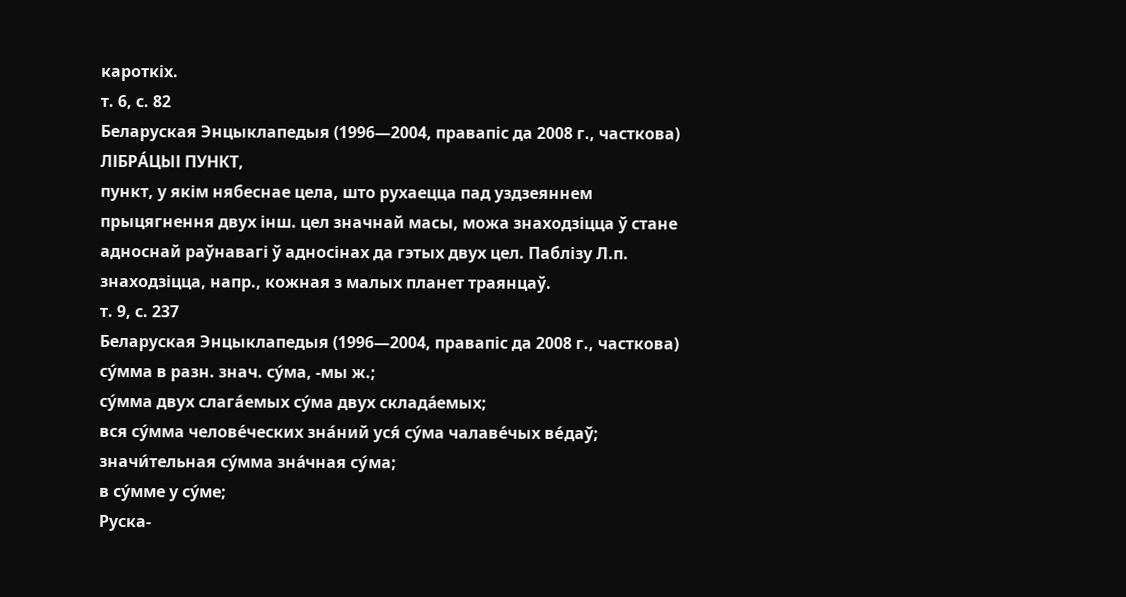кароткіх.
т. 6, с. 82
Беларуская Энцыклапедыя (1996—2004, правапіс да 2008 г., часткова)
ЛІБРА́ЦЫІ ПУНКТ,
пункт, у якім нябеснае цела, што рухаецца пад уздзеяннем прыцягнення двух інш. цел значнай масы, можа знаходзіцца ў стане адноснай раўнавагі ў адносінах да гэтых двух цел. Паблізу Л.п. знаходзіцца, напр., кожная з малых планет траянцаў.
т. 9, с. 237
Беларуская Энцыклапедыя (1996—2004, правапіс да 2008 г., часткова)
су́мма в разн. знач. су́ма, -мы ж.;
су́мма двух слага́емых су́ма двух склада́емых;
вся су́мма челове́ческих зна́ний уся́ су́ма чалаве́чых ве́даў;
значи́тельная су́мма зна́чная су́ма;
в су́мме у су́ме;
Руска-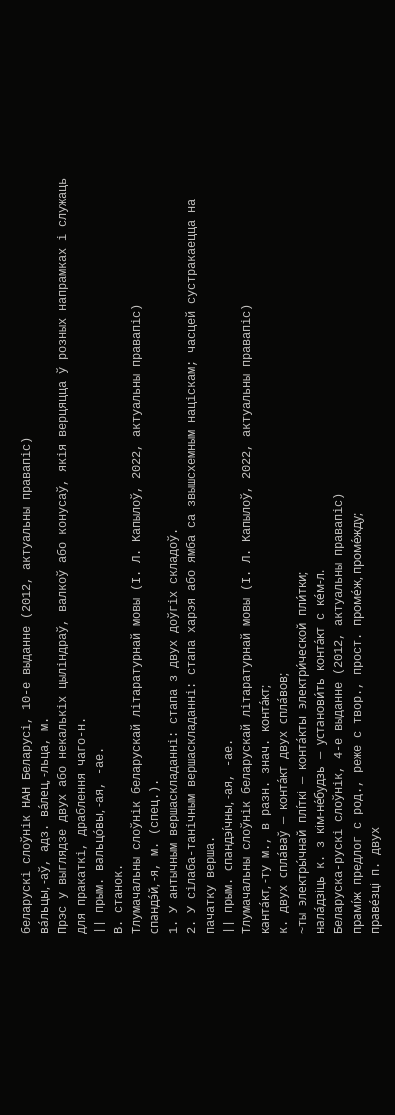беларускі слоўнік НАН Беларусі, 10-е выданне (2012, актуальны правапіс)
ва́льцы, -аў, адз. ва́лец, -льца, м.
Прэс у выглядзе двух або некалькіх цыліндраў, валкоў або конусаў, якія верцяцца ў розных напрамках і служаць для пракаткі, драблення чаго-н.
|| прым. вальцо́вы, -ая, -ае.
В. станок.
Тлумачальны слоўнік беларускай літаратурнай мовы (І. Л. Капылоў, 2022, актуальны правапіс)
спандэ́й, -я, м. (спец.).
1. У антычным вершаскладанні: стапа з двух доўгіх складоў.
2. У сілаба-танічным вершаскладанні: стапа харэя або ямба са звышсхемным націскам; часцей сустракаецца на пачатку верша.
|| прым. спандэі́чны, -ая, -ае.
Тлумачальны слоўнік беларускай літаратурнай мовы (І. Л. Капылоў, 2022, актуальны правапіс)
канта́кт, -ту м., в разн. знач. конта́кт;
к. двух спла́ваў — конта́кт двух спла́вов;
~ты электры́чнай плі́ткі — конта́кты электри́ческой пли́тки;
нала́дзіць к. з кім-не́будзь — установи́ть конта́кт с ке́м-л.
Беларуска-рускі слоўнік, 4-е выданне (2012, актуальны правапіс)
прамі́ж предлог с род., реже с твор., прост. проме́ж, проме́жду;
праве́зці п. двух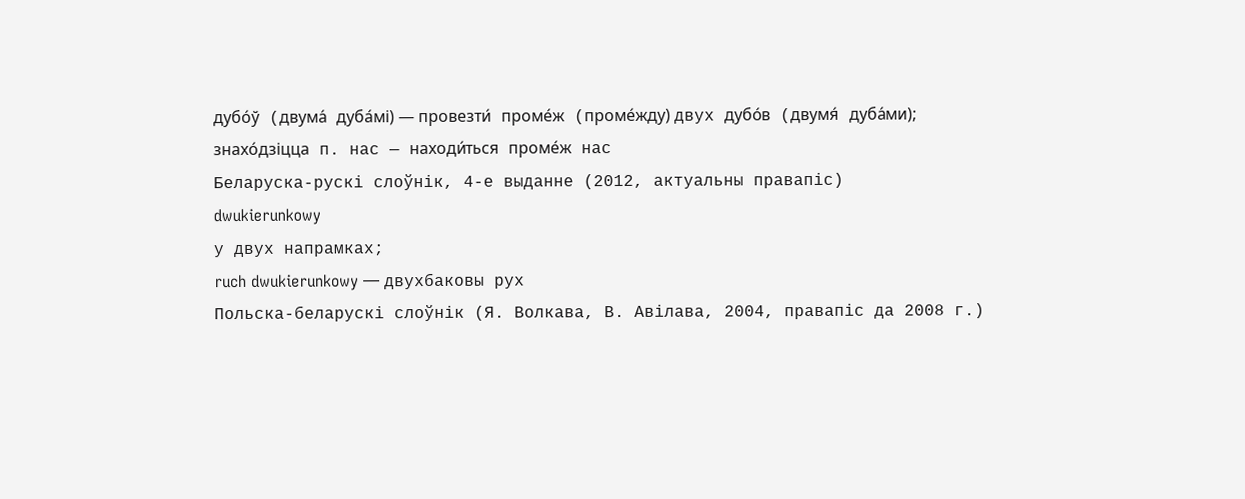дубо́ў (двума́ дуба́мі) — провезти́ проме́ж (проме́жду) двух дубо́в (двумя́ дуба́ми);
знахо́дзіцца п. нас — находи́ться проме́ж нас
Беларуска-рускі слоўнік, 4-е выданне (2012, актуальны правапіс)
dwukierunkowy
у двух напрамках;
ruch dwukierunkowy — двухбаковы рух
Польска-беларускі слоўнік (Я. Волкава, В. Авілава, 2004, правапіс да 2008 г.)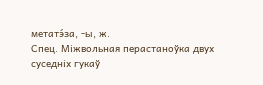метатэ́за, ‑ы, ж.
Спец. Міжвольная перастаноўка двух суседніх гукаў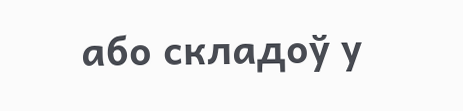або складоў у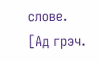слове.
[Ад грэч.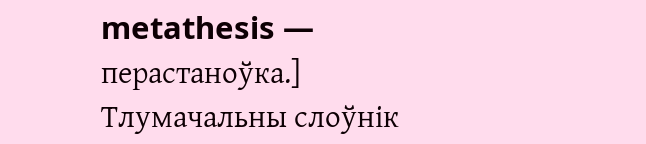metathesis — перастаноўка.]
Тлумачальны слоўнік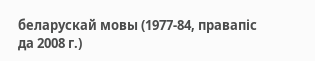беларускай мовы (1977-84, правапіс да 2008 г.)